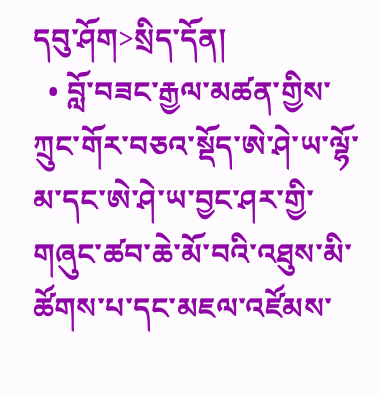དབུ་ཤོག>སྲིད་དོན།
  • བློ་བཟང་རྒྱལ་མཚན་གྱིས་ཀྲུང་གོར་བཅའ་སྡོད་ཨེ་ཤེ་ཡ་ལྷོ་མ་དང་ཨེ་ཤེ་ཡ་བྱང་ཤར་གྱི་གཞུང་ཚབ་ཆེ་མོ་བའི་འཐུས་མི་ཚོགས་པ་དང་མཇལ་འཛོམས་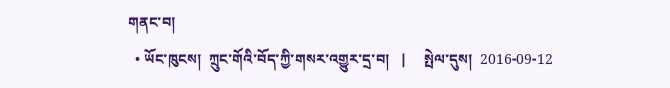གནང་བ།
  • ཡོང་ཁུངས།  ཀྲུང་གོའི་བོད་ཀྱི་གསར་འགྱུར་དྲ་བ།   |     སྤེལ་དུས།  2016-09-12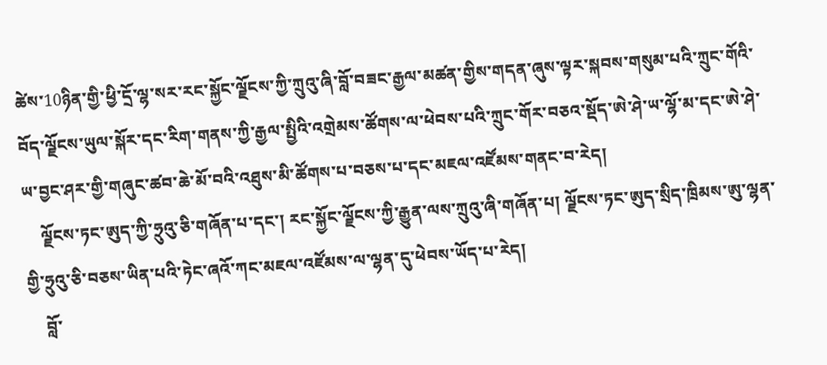ཚེས་10ཉིན་གྱི་ཕྱི་དྲོ་ལྷ་སར་རང་སྐྱོང་ལྗོངས་ཀྱི་ཀྲུའུ་ཞི་བློ་བཟང་རྒྱལ་མཚན་གྱིས་གདན་ཞུས་ལྟར་སྐབས་གསུམ་པའི་ཀྲུང་གོའི་བོད་ལྗོངས་ཡུལ་སྐོར་དང་རིག་གནས་ཀྱི་རྒྱལ་སྤྱིའི་འགྲེམས་ཚོགས་ལ་ཕེབས་པའི་ཀྲུང་གོར་བཅའ་སྡོད་ཨེ་ཤེ་ཡ་ལྷོ་མ་དང་ཨེ་ཤེ་ཡ་བྱང་ཤར་གྱི་གཞུང་ཚབ་ཆེ་མོ་བའི་འཐུས་མི་ཚོགས་པ་བཅས་པ་དང་མཇལ་འཛོམས་གནང་བ་རེད།
    ལྗོངས་ཏང་ཨུད་ཀྱི་ཧྲུའུ་ཅི་གཞོན་པ་དང་། རང་སྐྱོང་ལྗོངས་ཀྱི་རྒྱུན་ལས་ཀྲུའུ་ཞི་གཞོན་པ། ལྗོངས་ཏང་ཨུད་སྲིད་ཁྲིམས་ཨུ་ལྷན་གྱི་ཧྲུའུ་ཅི་བཅས་ཡིན་པའི་ཏེང་ཞའོ་ཀང་མཇལ་འཛོམས་ལ་ལྷན་དུ་ཕེབས་ཡོད་པ་རེད།
    བློ་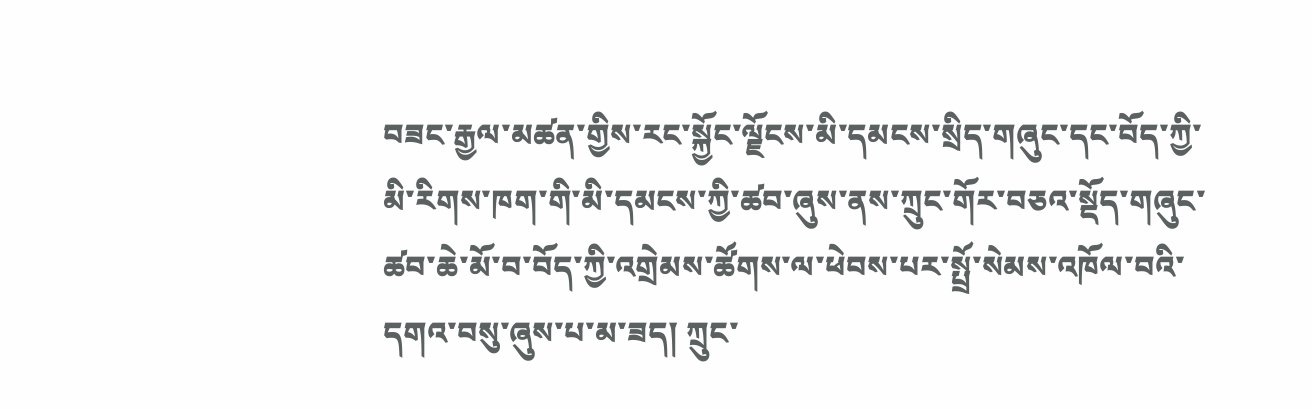བཟང་རྒྱལ་མཚན་གྱིས་རང་སྐྱོང་ལྗོངས་མི་དམངས་སྲིད་གཞུང་དང་བོད་ཀྱི་མི་རིགས་ཁག་གི་མི་དམངས་ཀྱི་ཚབ་ཞུས་ནས་ཀྲུང་གོར་བཅའ་སྡོད་གཞུང་ཚབ་ཆེ་མོ་བ་བོད་ཀྱི་འགྲེམས་ཚོགས་ལ་ཕེབས་པར་སྤྲོ་སེམས་འཁོལ་བའི་དགའ་བསུ་ཞུས་པ་མ་ཟད། ཀྲུང་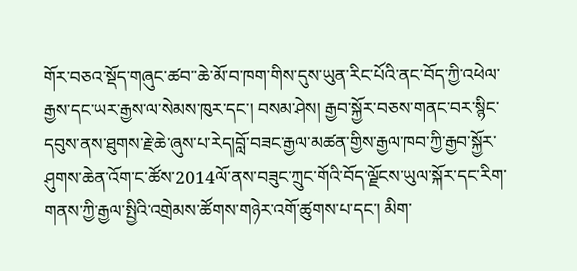གོར་བཅའ་སྡོད་གཞུང་ཚབ་་ཆེ་མོ་བ་ཁག་གིས་དུས་ཡུན་རིང་པོའི་ནང་བོད་ཀྱི་འཕེལ་རྒྱས་དང་ཡར་རྒྱས་ལ་སེམས་ཁུར་དང་། བསམ་ཤེས། རྒྱབ་སྐྱོར་བཅས་གནང་བར་སྙིང་དབུས་ནས་ཐུགས་རྗེ་ཆེ་ཞུས་པ་རེད།བློ་བཟང་རྒྱལ་མཚན་གྱིས་རྒྱལ་ཁབ་ཀྱི་རྒྱབ་སྐྱོར་ཤུགས་ཆེན་འོག་ང་ཚོས་2014ལོ་ནས་བཟུང་ཀྲུང་གོའི་བོད་ལྗོངས་ཡུལ་སྐོར་དང་རིག་གནས་ཀྱི་རྒྱལ་སྤྱིའི་འགྲེམས་ཚོགས་གཉེར་འགོ་ཚུགས་པ་དང་། མིག་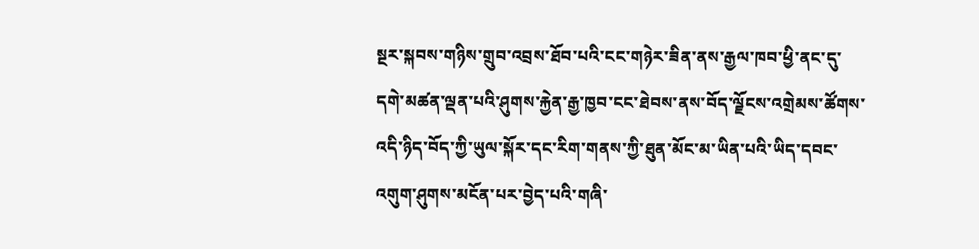སྔར་སྐབས་གཉིས་གྲུབ་འབྲས་ཐོབ་པའི་ངང་གཉེར་ཟིན་ནས་རྒྱལ་ཁབ་ཕྱི་ནང་དུ་དགེ་མཚན་ལྡན་པའི་ཤུགས་རྐྱེན་རྒྱ་ཁྱབ་ངང་ཐེབས་ནས་བོད་ལྗོངས་འགྲེམས་ཚོགས་འདི་ཉིད་བོད་ཀྱི་ཡུལ་སྐོར་དང་རིག་གནས་ཀྱི་ཐུན་མོང་མ་ཡིན་པའི་ཡིད་དབང་འགུག་ཤུགས་མངོན་པར་བྱེད་པའི་གཞི་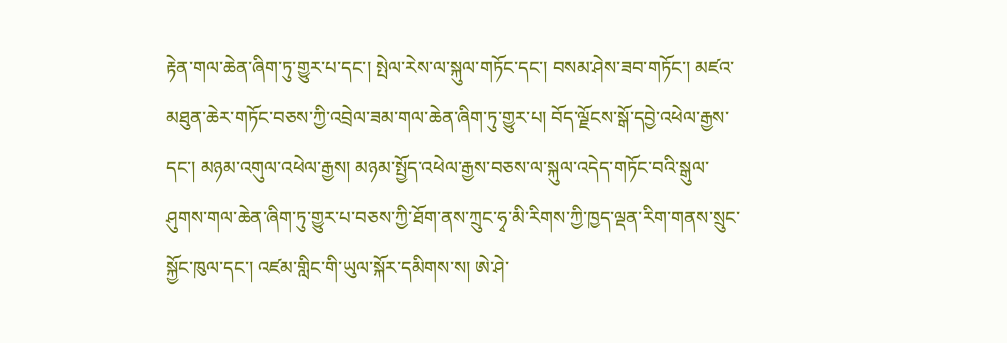རྟེན་གལ་ཆེན་ཞིག་ཏུ་གྱུར་པ་དང་། སྤེལ་རེས་ལ་སྐུལ་གཏོང་དང་། བསམ་ཤེས་ཟབ་གཏོང་། མཛའ་མཐུན་ཆེར་གཏོང་བཅས་ཀྱི་འབྲེལ་ཟམ་གལ་ཆེན་ཞིག་ཏུ་གྱུར་པ། བོད་ལྗོངས་སྒོ་དབྱེ་འཕེལ་རྒྱས་དང་། མཉམ་འགུལ་འཕེལ་རྒྱས། མཉམ་སྤྱོད་འཕེལ་རྒྱས་བཅས་ལ་སྐུལ་འདེད་གཏོང་བའི་སྒུལ་ཤུགས་གལ་ཆེན་ཞིག་ཏུ་གྱུར་པ་བཅས་ཀྱི་ཐོག་ནས་ཀྲུང་ཧྭ་མི་རིགས་ཀྱི་ཁྱད་ལྡན་རིག་གནས་སྲུང་སྐྱོང་ཁུལ་དང་། འཛམ་གླིང་གི་ཡུལ་སྐོར་དམིགས་ས། ཨེ་ཤེ་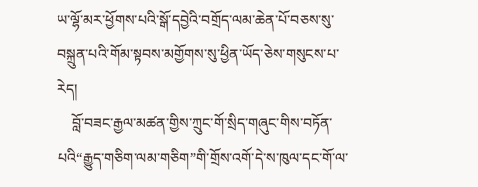ཡ་ལྷོ་མར་ཕྱོགས་པའི་སྒོ་དབྱེའི་བགྲོད་ལམ་ཆེན་པོ་བཅས་སུ་བསྐྲུན་པའི་གོམ་སྟབས་མགྱོགས་སུ་ཕྱིན་ཡོད་ཅེས་གསུངས་པ་རེད།
    བློ་བཟང་རྒྱལ་མཚན་གྱིས་ཀྲུང་གོ་སྲིད་གཞུང་གིས་བཏོན་པའི“རྒྱུད་གཅིག་ལམ་གཅིག”གི་གྲོས་འགོ་དེ་ས་ཁུལ་དང་གོ་ལ་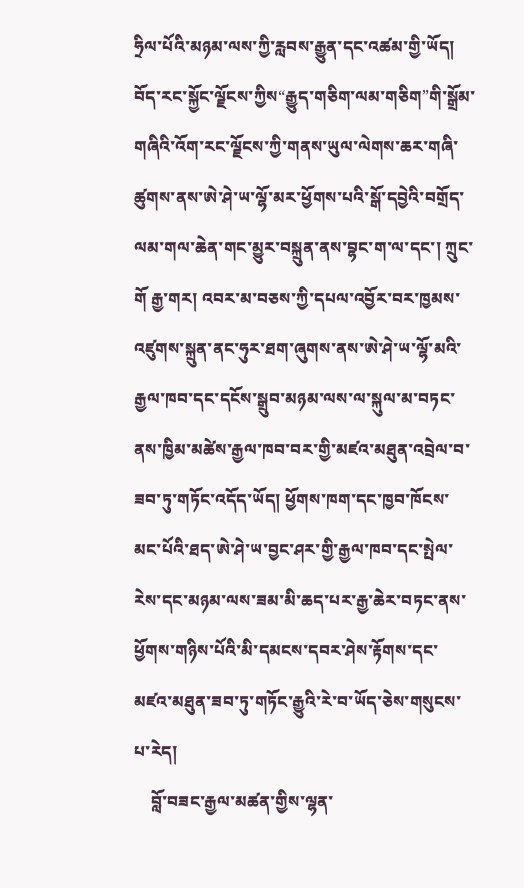ཧྲིལ་པོའི་མཉམ་ལས་ཀྱི་རླབས་རྒྱུན་དང་འཚམ་གྱི་ཡོད། བོད་རང་སྐྱོང་ལྗོངས་ཀྱིས“རྒྱུད་གཅིག་ལམ་གཅིག”གི་སྒྲོམ་གཞིའི་འོག་རང་ལྗོངས་ཀྱི་གནས་ཡུལ་ལེགས་ཆར་གཞི་ཚུགས་ནས་ཨེ་ཤེ་ཡ་ལྷོ་མར་ཕྱོགས་པའི་སྒོ་དབྱེའི་བགྲོད་ལམ་གལ་ཆེན་གང་མྱུར་བསྐྲུན་ནས་བྷང་ག་ལ་དང་། ཀྲུང་གོ རྒྱ་གར། འབར་མ་བཅས་ཀྱི་དཔལ་འབྱོར་བར་ཁྱམས་འཛུགས་སྐྲུན་ནང་ཧུར་ཐག་ཞུགས་ནས་ཨེ་ཤེ་ཡ་ལྷོ་མའི་རྒྱལ་ཁབ་དང་དངོས་སྒྲུབ་མཉམ་ལས་ལ་སྐུལ་མ་བཏང་ནས་ཁྱིམ་མཚེས་རྒྱལ་ཁབ་བར་གྱི་མཛའ་མཐུན་འབྲེལ་བ་ཟབ་ཏུ་གཏོང་འདོད་ཡོད། ཕྱོགས་ཁག་དང་ཁྱབ་ཁོངས་མང་པོའི་ཐད་ཨེ་ཤེ་ཡ་བྱང་ཤར་གྱི་རྒྱལ་ཁབ་དང་སྤེལ་རེས་དང་མཉམ་ལས་ཟམ་མི་ཆད་པར་རྒྱ་ཆེར་བཏང་ནས་ཕྱོགས་གཉིས་པོའི་མི་དམངས་དབར་ཤེས་རྟོགས་དང་མཛའ་མཐུན་ཟབ་ཏུ་གཏོང་རྒྱུའི་རེ་བ་ཡོད་ཅེས་གསུངས་པ་རེད།
    བློ་བཟང་རྒྱལ་མཚན་གྱིས་ལྷན་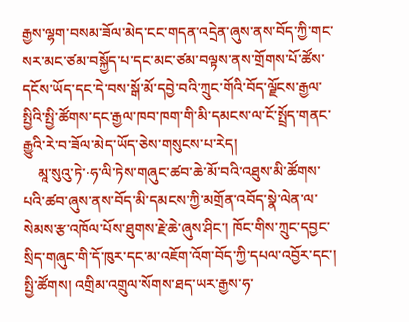རྒྱས་ལྷག་བསམ་ཟོལ་མེད་ངང་གདན་འདྲེན་ཞུས་ནས་བོད་ཀྱི་གང་སར་མང་ཙམ་བསྐྱོད་པ་དང་མང་ཙམ་བལྟས་ནས་གྲོགས་པོ་ཚོས་དངོས་ཡོད་དང་དེ་བས་སྒོ་མོ་དབྱེ་བའི་ཀྲུང་གོའི་བོད་ལྗོངས་རྒྱལ་སྤྱིའི་སྤྱི་ཚོགས་དང་རྒྱལ་ཁབ་ཁག་གི་མི་དམངས་ལ་ངོ་སྤྲོད་གནང་རྒྱུའི་རེ་བ་ཟོལ་མེད་ཡོད་ཅེས་གསུངས་པ་རེད།
    མཱ་སུའུ་ཏེ་·ཧ་ལི་ཏེས་གཞུང་ཚབ་ཆེ་མོ་བའི་འཐུས་མི་ཚོགས་པའི་ཚབ་ཞུས་ནས་བོད་མི་དམངས་ཀྱི་མགྲོན་འབོད་སྣེ་ལེན་ལ་སེམས་རྩ་འཁོལ་པོས་ཐུགས་རྗེ་ཆེ་ཞུས་ཤིང་། ཁོང་གིས་ཀྲུང་དབྱང་སྲིད་གཞུང་གི་དོ་ཁུར་དང་མ་འཇོག་འོག་བོད་ཀྱི་དཔལ་འབྱོར་དང་། སྤྱི་ཚོགས། འགྲིམ་འགྲུལ་སོགས་ཐད་ཡར་རྒྱས་ཧ་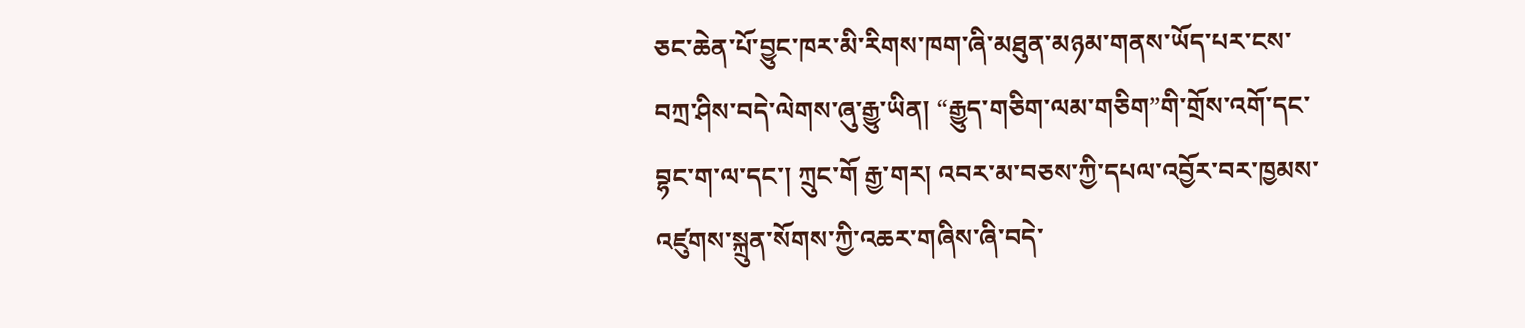ཅང་ཆེན་པོ་བྱུང་ཁར་མི་རིགས་ཁག་ཞི་མཐུན་མཉམ་གནས་ཡོད་པར་ངས་བཀྲ་ཤིས་བདེ་ལེགས་ཞུ་རྒྱུ་ཡིན། “རྒྱུད་གཅིག་ལམ་གཅིག”གི་གྲོས་འགོ་དང་བྷང་ག་ལ་དང་། ཀྲུང་གོ རྒྱ་གར། འབར་མ་བཅས་ཀྱི་དཔལ་འབྱོར་བར་ཁྱམས་འཛུགས་སྐྲུན་སོགས་ཀྱི་འཆར་གཞིས་ཞི་བདེ་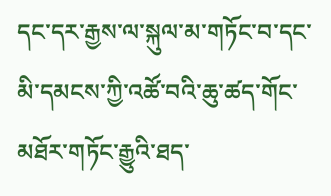དང་དར་རྒྱས་ལ་སྐུལ་མ་གཏོང་བ་དང་མི་དམངས་ཀྱི་འཚོ་བའི་ཆུ་ཚད་གོང་མཐོར་གཏོང་རྒྱུའི་ཐད་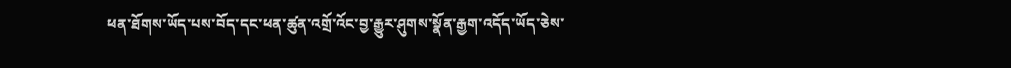ཕན་ཐོགས་ཡོད་པས་བོད་དང་ཕན་ཚུན་འགྲོ་འོང་བྱ་རྒྱུར་ཤུགས་སྣོན་རྒྱག་འདོད་ཡོད་ཅེས་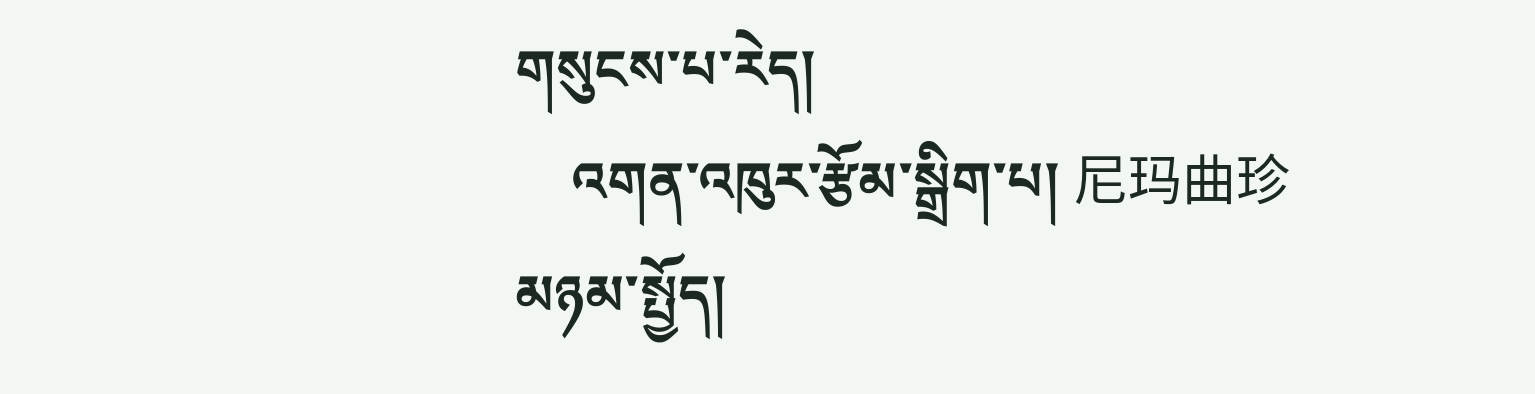གསུངས་པ་རེད།
    འགན་འཁུར་རྩོམ་སྒྲིག་པ། 尼玛曲珍
མཉམ་སྤྱོད།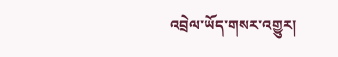འབྲེལ་ཡོད་གསར་འགྱུར།